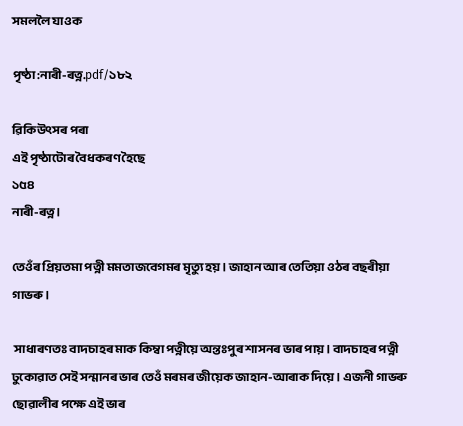সমললৈ যাওক

পৃষ্ঠা:নাৰী-ৰত্ন.pdf/১৮২

ৱিকিউৎসৰ পৰা
এই পৃষ্ঠাটোৰ বৈধকৰণ হৈছে
১৫৪
নাৰী-ৰত্ন।

তেওঁৰ প্ৰিয়তমা পত্নী মমতাজবেগমৰ মৃত্যু হয়। জাহান আৰ তেতিয়া ওঠৰ বছৰীয়া গাভৰু।

 সাধাৰণতঃ বাদচাহৰ মাক কিম্বা পত্নীয়ে অন্তঃপুৰ শাসনৰ ভাৰ পায়। বাদচাহৰ পত্নী ঢুকোৱাত সেই সন্মানৰ ভাৰ তেওঁ মৰমৰ জীয়েক জাহান-আৰাক দিয়ে। এজনী গাভৰু ছোৱালীৰ পক্ষে এই ভাৰ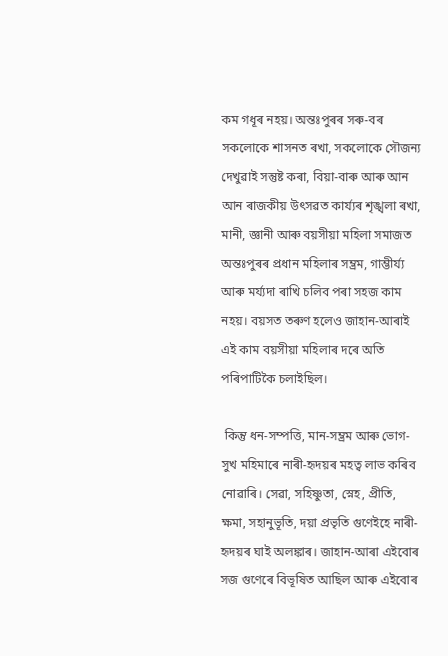কম গধূৰ নহয়। অন্তঃপুৰৰ সৰু-বৰ সকলোকে শাসনত ৰখা, সকলোকে সৌজন্য দেখুৱাই সন্তুষ্ট কৰা, বিয়া-বাৰু আৰু আন আন ৰাজকীয় উৎসৱত কাৰ্য্যৰ শৃঙ্খলা ৰখা, মানী, জ্ঞানী আৰু বয়সীয়া মহিলা সমাজত অন্তঃপুৰৰ প্ৰধান মহিলাৰ সম্ভ্ৰম, গাম্ভীৰ্য্য আৰু মৰ্য্যদা ৰাখি চলিব পৰা সহজ কাম নহয়। বয়সত তৰুণ হলেও জাহান-আৰাই এই কাম বয়সীয়া মহিলাৰ দৰে অতি পৰিপাটিকৈ চলাইছিল।

 কিন্তু ধন-সম্পত্তি, মান-সম্ভ্ৰম আৰু ভোগ-সুখ মহিমাৰে নাৰী-হৃদয়ৰ মহত্ব লাভ কৰিব নোৱাৰি। সেৱা, সহিষ্ণুতা, স্নেহ, প্ৰীতি, ক্ষমা, সহানুভূতি, দয়া প্ৰভৃতি গুণেইহে নাৰী-হৃদয়ৰ ঘাই অলঙ্কাৰ। জাহান-আৰা এইবোৰ সজ গুণেৰে বিভূষিত আছিল আৰু এইবোৰ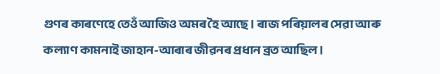গুণৰ কাৰণেহে তেওঁ আজিও অমৰ হৈ আছে। ৰাজ পৰিয়ালৰ সেৱা আৰু কল্যাণ কামনাই জাহান-আৰাৰ জীৱনৰ প্ৰধান ব্ৰত আছিল।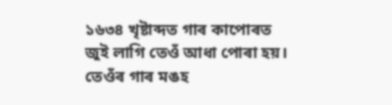১৬৩৪ খৃষ্টাব্দত গাৰ কাপোৰত জুই লাগি তেওঁ আধা পোৰা হয়। তেওঁৰ গাৰ মঙহ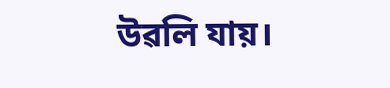উৱলি যায়।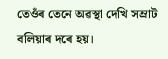তেওঁৰ তেনে অৱস্থা দেখি সম্ৰাট বলিয়াৰ দৰে হয়।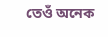তেওঁ অনেক